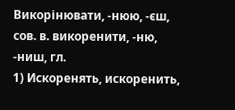Викорінювати, -нюю, -єш, сов. в. викоренити, -ню, -ниш, гл.
1) Искоренять, искоренить,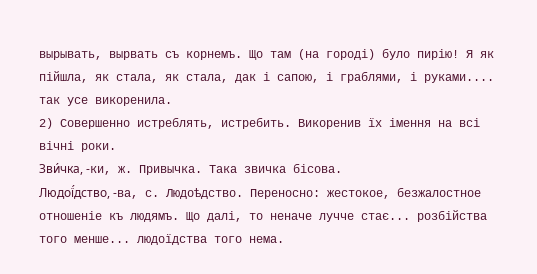вырывать, вырвать съ корнемъ. Що там (на городі) було пирію! Я як пійшла, як стала, як стала, дак і сапою, і граблями, і руками.... так усе викоренила.
2) Совершенно истреблять, истребить. Викоренив їх імення на всі вічні роки.
Зви́чка, -ки, ж. Привычка. Така звичка бісова.
Людої́дство, -ва, с. Людоѣдство. Переносно: жестокое, безжалостное отношеніе къ людямъ. Що далі, то неначе лучче стає... розбійства того менше... людоїдства того нема.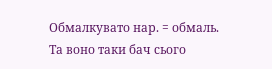Обмалкувато нар. = обмаль. Та воно таки бач сього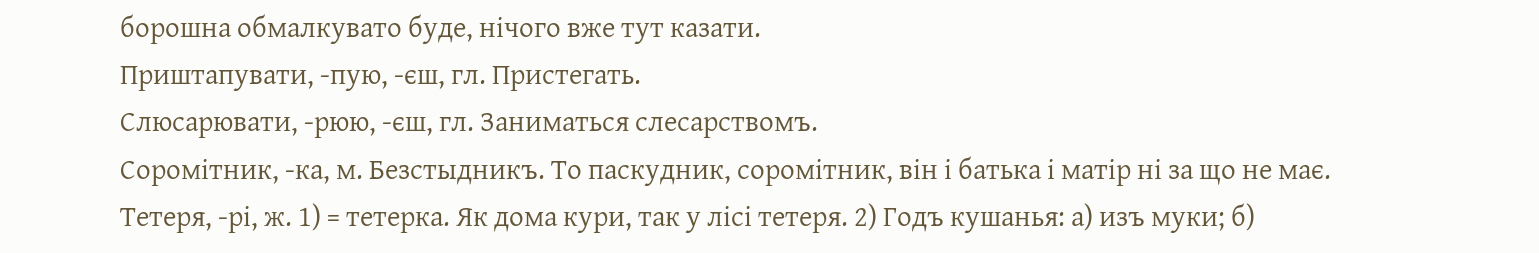борошна обмалкувато буде, нічого вже тут казати.
Приштапувати, -пую, -єш, гл. Пристегать.
Слюсарювати, -рюю, -єш, гл. Заниматься слесарствомъ.
Соромітник, -ка, м. Безстыдникъ. То паскудник, соромітник, він і батька і матір ні за що не має.
Тетеря, -рі, ж. 1) = тетерка. Як дома кури, так у лісі тетеря. 2) Годъ кушанья: а) изъ муки; б)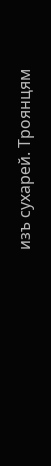изъ сухарей. Троянцям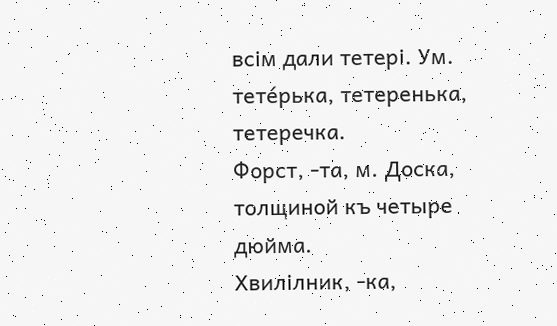всім дали тетері. Ум. тете́рька, тетеренька, тетеречка.
Форст, -та, м. Доска, толщиной къ четыре дюйма.
Хвилілник, -ка,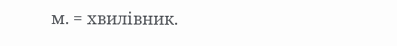м. = хвилівник.